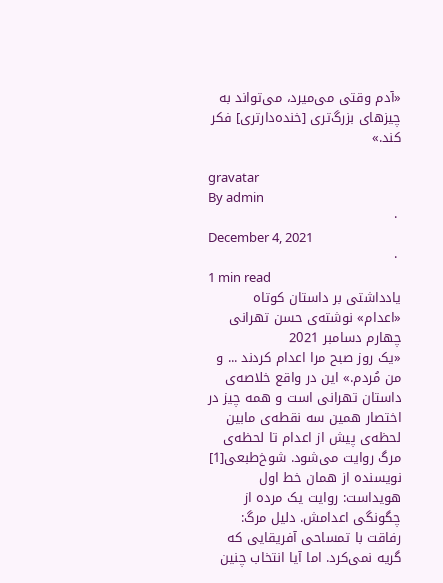«آدم وقتی می‌میرد، می‌تواند به چیزهای بزرگ‌تری [خنده‌دارتری] فکر کند.»

gravatar
By admin
 ·
December 4, 2021
 ·
1 min read
یادداشتی بر داستان کوتاه «اعدام» نوشته‌ی حسن تهرانی
چهارم دسامبر 2021
«یک روز صبح مرا اعدام کردند ... و من مُردم.» این در واقع خلاصه‌ی داستان تهرانی است و همه چیز در اختصار همین سه نقطه‌ی ما‌بین لحظه‌ی پیش از اعدام تا لحظه‌ی مرگ روایت می‌شود. شوخ‌طبعی[1] نویسنده از همان خط اول هویداست: روایت یک مرده از چگونگی اعدامش. دلیل مرگ: رفاقت با تمساحی آفریقایی که گریه نمی‌کرد. اما آیا انتخاب چنین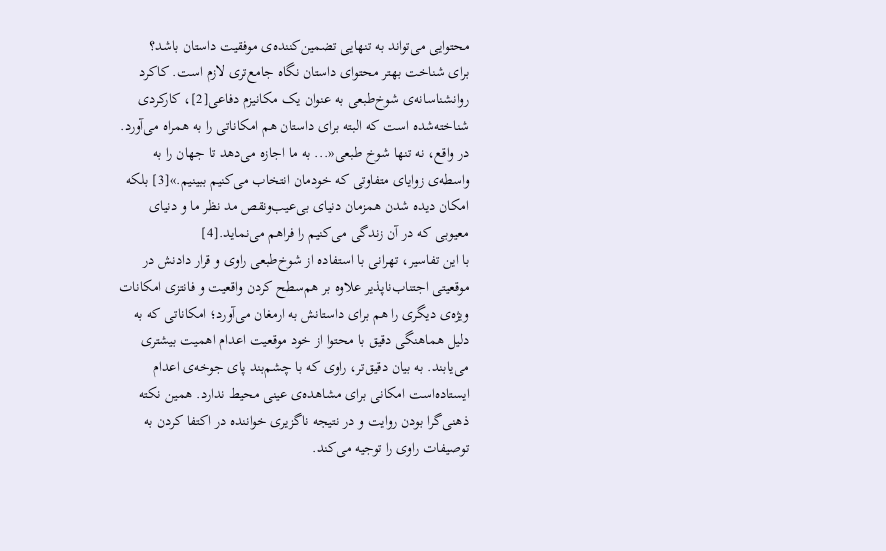محتوایی می‌‌تواند به تنهایی تضمین‌کننده‌ی موفقیت داستان باشد؟
برای شناخت بهتر محتوای داستان نگاه جامع‌تری لازم است. کاکرد روانشناسانه‌ی شوخ‌طبعی به عنوان یک مکانیزم دفاعی[2]، کارکردی شناخته‌شده است که البته برای داستان هم امکاناتی را به همراه می‌آورد. در واقع، نه تنها شوخ طبعی«... به ما اجازه می‌دهد تا جهان را به واسطه‌ی زوایای متفاوتی که خودمان انتخاب می‌کنیم ببینیم.»[3] بلکه امکان دیده شدن همزمان دنیای بی‌عیب‌ونقص مد نظر ما و دنیای معیوبی که در آن زندگی می‌کنیم را فراهم می‌‌نماید.[4]
با این تفاسیر، تهرانی با استفاده از شوخ‌طبعی راوی و قرار دادنش در موقعیتی اجتناب‌ناپذیر علاوه بر هم‌سطح کردن واقعیت و فانتزی امکانات ویژه‌‌ی دیگری را هم برای داستانش به ارمغان می‌آورد؛ امکاناتی که به دلیل هماهنگی دقیق با محتوا از خود موقعیت اعدام اهمیت بیشتری می‌یابند. به بیان دقیق‌تر، راوی که با چشم‌بند پای جوخه‌ی اعدام ایستاده‌است امکانی برای مشاهده‌ی‌ عینی محیط ندارد. همین نکته‌ ذهنی‌گرا بودن روایت و در نتیجه ناگزیری خواننده در اکتفا کردن به توصیفات راوی را توجیه می‌کند.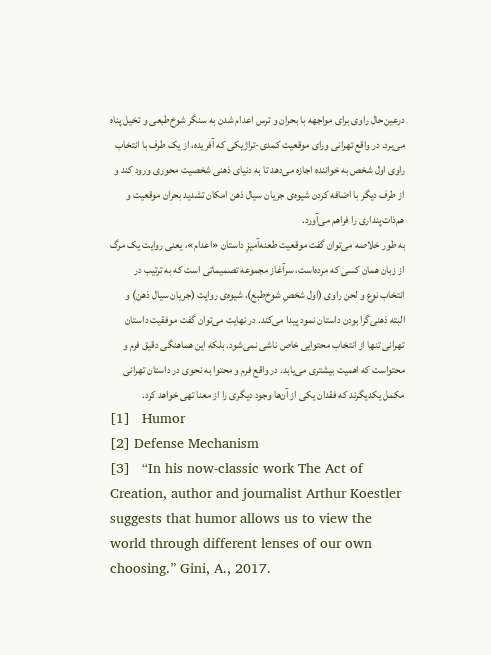درعین‌حال راوی برای مواجهه با بحران و ترس اعدام شدن به سنگر شوخ‌طبعی و تخیل پناه می‌برد. در واقع تهرانی ورای موقعیت کمدی-تراژیکی که آفریده، از یک طرف با انتخاب راوی اول شخص به خواننده اجازه‌ می‌دهد تا به دنیای ذهنی شخصیت محوری ورود کند و از طرف دیگر با اضافه کردن شیوه‌ی جریان سیال ذهن امکان تشدید بحران موقعیت و هم‌ذات‌پنداری را فراهم می‌آورد.
به طور خلاصه می‌توان گفت موقعیت طعنه‌آمیزِ داستان «اعدام»، یعنی روایت یک مرگ از زبان همان کسی که مرده‌است، سرآغاز مجموعه تصمیماتی است که به ترتیب در انتخاب نوع و لحن راوی (اول شخصِ شوخ‌طبع)، شیوه‌ی روایت (جریان سیال ذهن) و البته ذهنی‌گرا بودن داستان نمود پیدا می‌کند. در نهایت می‌توان گفت موفقیت داستان تهرانی تنها از انتخاب محتوایی خاص ناشی نمی‌شود. بلکه این هماهنگی دقیق فرم و محتواست که اهمیت بیشتری می‌یابد. در واقع فرم و محتوا به نحوی در داستان تهرانی مکمل یکدیگرند که فقدان یکی از آن‌ها وجود دیگری را از معنا تهی خواهد کرد.
[1]   Humor
[2] Defense Mechanism
[3]   “In his now-classic work The Act of Creation, author and journalist Arthur Koestler suggests that humor allows us to view the world through different lenses of our own choosing.” Gini, A., 2017.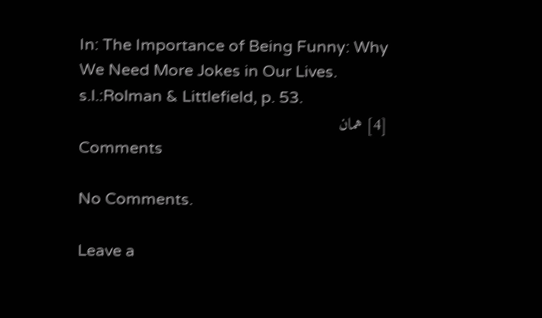In: The Importance of Being Funny: Why We Need More Jokes in Our Lives. s.l.:Rolman & Littlefield, p. 53.
[4] همان
Comments

No Comments.

Leave a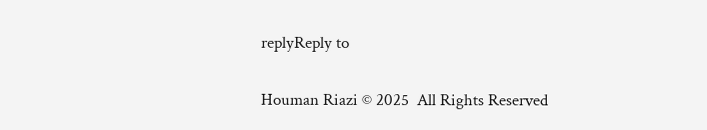replyReply to

Houman Riazi © 2025  All Rights Reserved